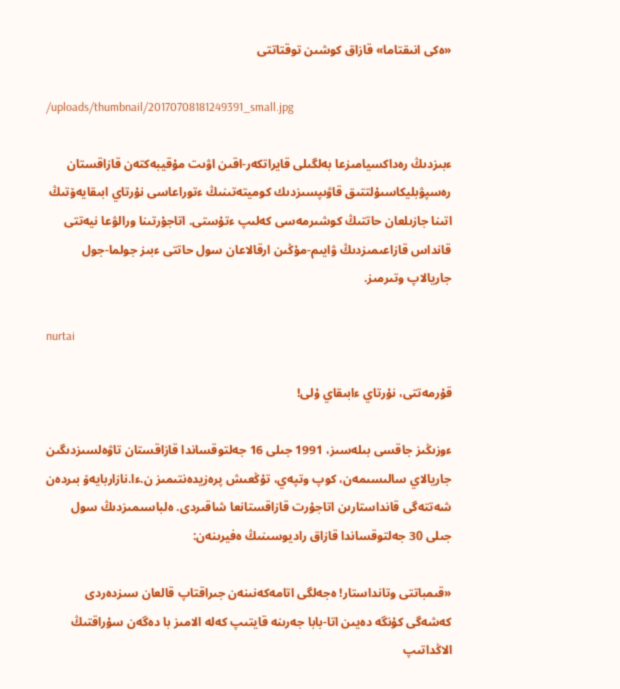«ەكى انىقتاما» قازاق كوشىن توقتاتتى

/uploads/thumbnail/20170708181249391_small.jpg

ءبىزدىڭ رەداكسيامىزعا بەلگىلى قايراتكەر-اقىن اۋىت مۇقيبەكتەن قازاقستان رەسپۋبليكاسىۇلتتىق قاۋىپسىزدىك كوميتەتىنىڭ ءتوراعاسى نۇرتاي ابىقايەۆتىڭ اتىنا جازىلعان حاتتىڭ كوشىرمەسى كەلىپ ءتۇستى. اتاجۇرتىنا ورالۋعا نيەتتى قانداس قازاعىمىزدىڭ ۋايىم-مۇڭىن ارقالاعان سول حاتتى ءبىز جولما-جول جاريالاپ وتىرمىز.

nurtai

قۇرمەتتى، نۇرتاي ءابىقاي ۇلى!

ءوزىڭىز جاقسى بىلەسىز، 1991 جىلى 16 جەلتوقساندا قازاقستان تاۋەلسىزدىگىن جاريالاي سالىسىمەن، كوپ وتپەي، تۇڭعىش پرەزيدەنتىمىز ن.ءا.نازاربايەۆ بىردەن شەتتەگى قانداستارىن اتاجۇرت قازاقستانعا شاقىردى. ەلباسىمىزدىڭ سول جىلى 30 جەلتوقساندا قازاق راديوسىنىڭ ەفيرىنەن:

«قىمباتتى وتانداستار! ەجەلگى اتامەكەنىنەن جىراقتاپ قالعان سىزدەردى كەشەگى كۇنگە دەيىن اتا-بابا جەرىنە قايتىپ كەلە الامىز با دەگەن سۇراقتىڭ الاڭداتىپ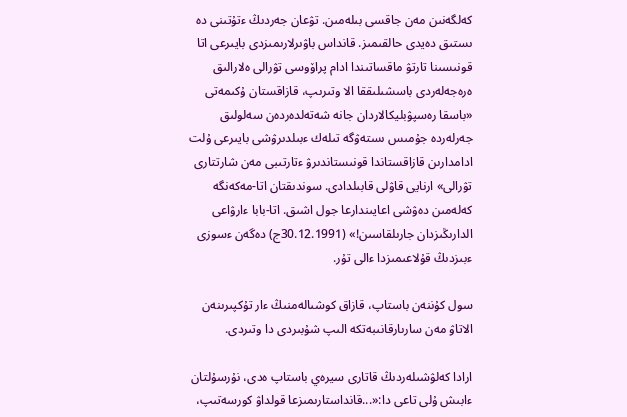كەلگەنىن مەن جاقسى بىلەمىن. تۋعان جەردىڭ ءتۇتىنى دە ىستىق دەيدى حالقىمىز. قانداس باۋىرلارىمىزدى بايىرعى اتا قونىسىنا تارتۋ ماقساتىندا ادام پراۆوسى تۋرالى ەلارالىق ەرەجەلەردى باسشىلىققا الا وتىرىپ، قازاقستان ۇكىمەتى «باسقا رەسپۋبليكالاردان جانە شەتەلدەردەن سەلولىق جەرلەردە جۇمىس ىستەۋگە تىلەك ءبىلدىرۋشى بايىرعى ۇلت ادامدارىن قازاقستاندا قونىستاندىرۋ ءتارتىبى مەن شارتتارى تۋرالى» ارنايى قاۋلى قابىلدادى. سوندىقتان اتا-مەكەنگە كەلەمىن دەۋشى اعايىندارعا جول اشىق. اتا-بابا ءارۋاعى الدارىڭىزدان جارىلقاسىن!» (30.12.1991ج) دەگەن ءسوزى ءبىزدىڭ قۇلاعىمىزدا ءالى تۇر.

سول كۇننەن باستاپ، قازاق كوشىالەمنىڭ ءار تۇكپىرىنەن الاتاۋ مەن سارىارقانىبەتكە الىپ شۇبىردى دا وتىردى.

ارادا كەلۋشىلەردىڭ قاتارى سيرەي باستاپ ەدى، نۇرسۇلتان ءابىش ۇلى تاعى دا:«...قانداستارىمىزعا قولداۋ كورسەتىپ،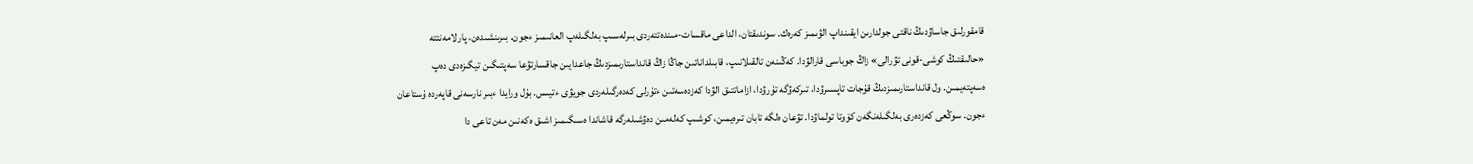قامقورلىق جاساۋدىڭ ناقتى جولدارىن ايقىنداپ الۋىمىز كەرەك. سوندىقتان، الداعى ماقسات-مىندەتتەردى بىرلەسىپ بەلگىلەپ العانىمىز ءجون. بىرىنشىدەن، پارلامەنتتە «حالىقتىڭ كوشى-قونى تۋرالى» زاڭ جوباسى قارالۋدا. كەڭىنەن تالقىلانىپ، قابىلداناتىن جاڭا زاڭ قانداستارىمىزدىڭ جاعدايىن جاقسارتۋعا سەپتىگىن تيگىزەدى دەپ ەسەپتەيمىن. ول قانداستارىمىزدىڭ قۇجات تاپسىرۋدا، تىركەۋگە تۇرۋدا، ازاماتتىق الۋدا كەزدەسەتىن ءتۇرلى كەدەرگىلەردى جويۋى ءتيىس. بۇل ورايدا ءبىر نارسەنى قاپەردە ۇستاعان ءجون. سوڭعى كەزدەرى بەلگىلەنگەن كۆوتا تولماۋدا. تۋعان ەلگە تابان تىرەيمىن، كوشىپ كەلەمىن دەۋشىلەرگە قاشاندا ەسىگىمىز اشىق ەكەنىن مەن تاعى دا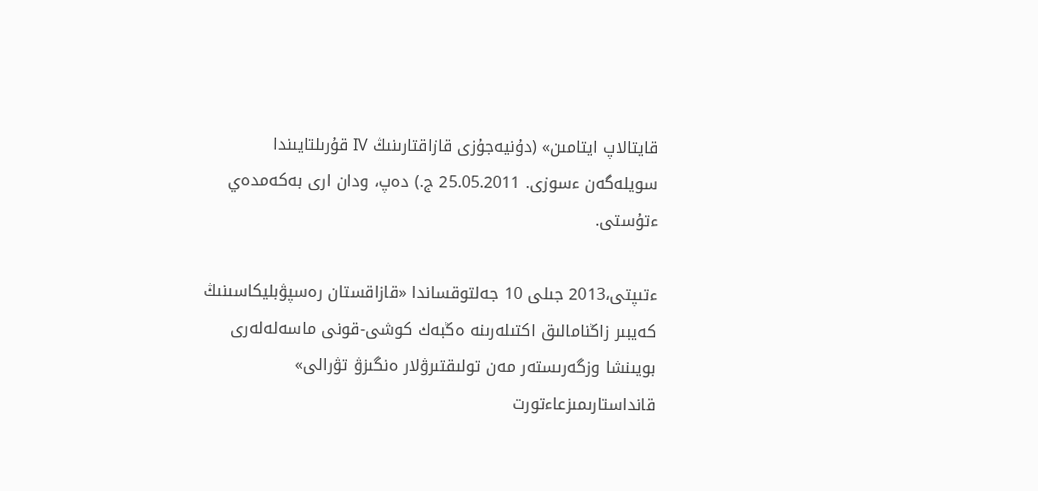قايتالاپ ايتامىن» (دۇنيەجۇزى قازاقتارىنىڭ IV قۇرىلتايىندا سويلەگەن ءسوزى. 25.05.2011 ج.) دەپ، ودان ارى بەكەمدەي ءتۇستى.

ءتىپتى،2013 جىلى 10 جەلتوقساندا «قازاقستان رەسپۋبليكاسىنىڭ كەيبىر زاڭنامالىق اكتىلەرىنە ەڭبەك كوشى-قونى ماسەلەلەرى بويىنشا وزگەرىستەر مەن تولىقتىرۋلار ەنگىزۋ تۋرالى» قانداستارىمىزعاءتورت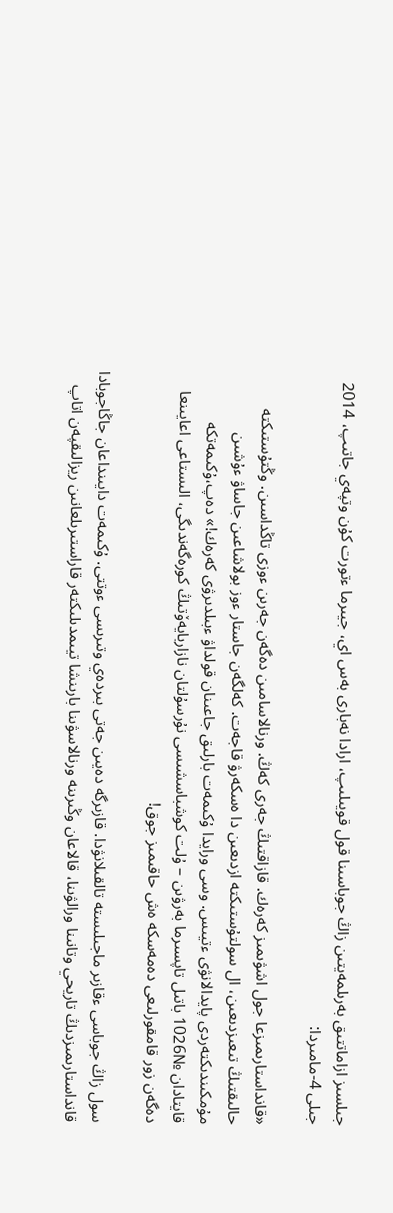جىلسىز ازاماتتىق بەرىلمەيتىن زاڭ جوباسىنا قول قويىلىپ، ارادا نەبارى بەس اي، جيىرما ءتورت كۇن وتپەي جاتىپ، 2014 جىلى 4-مامىردا:

«قانداستارىمىزعا جول اشۋىمىز كەرەك. قازاقتىڭ جەرى كەڭ. ورنالاسامىن دەگەن جەرىن ءوزى تاڭداسىن. وڭتۇستىكتە حالىقتىڭ تىعىزدىعىن، ال سولتۇستىكتە ازدىعىن دا ەسكەرۋ قاجەت. كەلگەن جاستار ءوز بولاشاعىن جاساۋ ءۇشىن مۇمكىندىكتەردى پايدالانۋى ءتيىس. وسى ورايدا ۇكىمەت بارلىق جاعىنان قولداۋ ءبىلدىرۋى كەرەك!» دەپ،ۇكىمەتكە قايتادان №1026 باتىل تاپسىرما بەرۋىن – ۇلت كوشباسشىسى نۇرسۇلتان نازاربايەۆتىڭ كورەگەندىگى، الىستاعى اعايىنعا دەگەن زور قامقورلىعى دەمەسكە ەش حاقىمىز جوق!

سول زاڭ جوباسى ءقازىر ماجىلىستە تالقىلانۋدا. قازىرگە دەيىن جەتى بىردەي وتىرىسى ءوتتى. ۇكىمەت دايىنداعان جاڭاجوبادا قانداستارىمىزدىڭ تاريحي وتانىنا ورالۋىنا، قالاعان وڭىرىنە ورنالاسۋىنا بارىنشا تيىمدىلىكتەر قاراستىرىلعانىن ريزالىقپەن اتاپ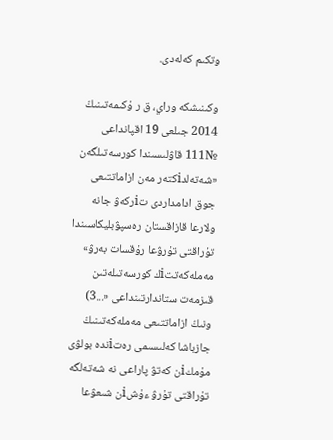وتكىم كەلەدى.

وكىنىشكە وراي، ق ر ۇكىمەتىنىڭ 2014 جىلعى 19 اقپانداعى №111 قاۋلىسىندا كورسەتىلگەن «شەتەلدiكتەر مەن ازاماتتىعى جوق ادامداردى تiركەۋ جانە ولارعا قازاقستان رەسپۋبليكاسىندا تۇراقتى تۇرۋعا رۇقسات بەرۋ» مەملەكەتتiك كورسەتىلەتىن قىزمەت ستاندارتىنداعى «...3) ونىڭ ازاماتتىعى مەملەكەتىنىڭ جازباشا كەلىسىمى رەتiندە بولۋى مۇمكiن كەتۋ پاراعى نە شەتەلگە تۇراقتى تۇرۋ ءۇشiن شىعۋعا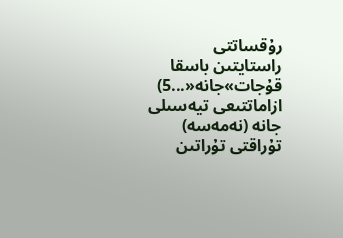رۇقساتتى راستايتىن باسقا قۇجات»جانە«...5) ازاماتتىعى تيەسىلى جانە (نەمەسە) تۇراقتى تۇراتىن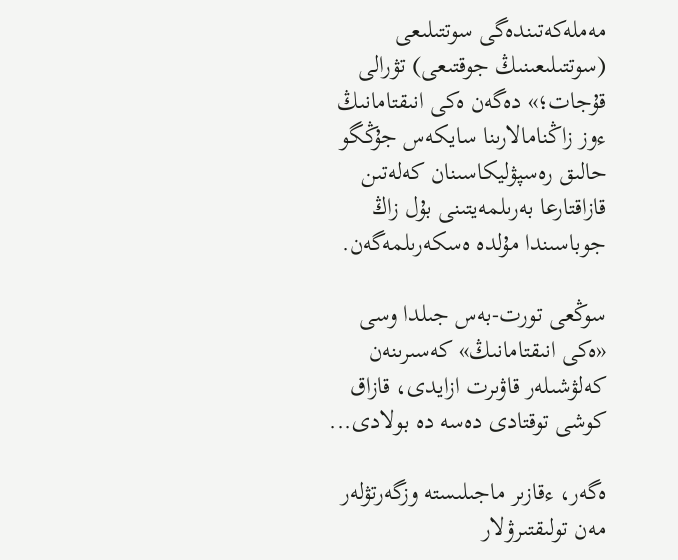مەملەكەتىندەگى سوتتىلىعى (سوتتىلىعىنىڭ جوقتىعى) تۋرالى قۇجات؛» دەگەن ەكى انىقتامانىڭ ءوز زاڭنامالارىنا سايكەس جۇڭگو حالىق رەسپۋليكاسىنان كەلەتىن قازاقتارعا بەرىلمەيتىنى بۇل زاڭ جوباسىندا مۇلدە ەسكەرىلمەگەن.

سوڭعى تورت-بەس جىلدا وسى «ەكى انىقتامانىڭ» كەسىرىنەن كەلۋشىلەر قاۋىرت ازايدى، قازاق كوشى توقتادى دەسە دە بولادى...

ەگەر، ءقازىر ماجىلىستە وزگەرتۋلەر مەن تولىقتىرۋلار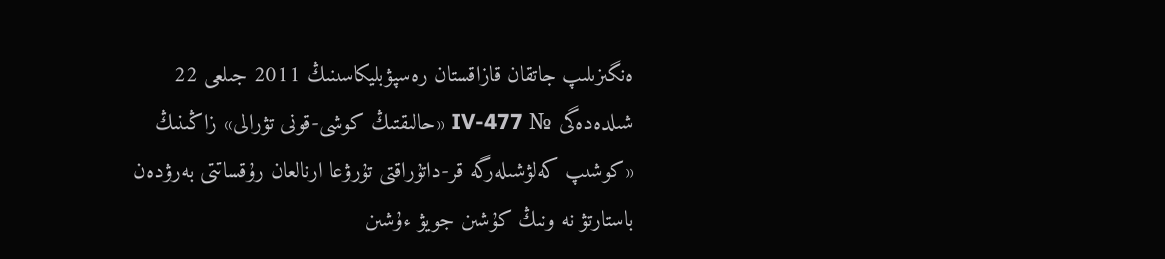ەنگىزىلىپ جاتقان قازاقستان رەسپۋبليكاسىنىڭ 2011 جىلعى 22 شىلدەدەگى № 477-IV «حالىقتىڭ كوشى-قونى تۋرالى» زاڭىنىڭ «كوشىپ كەلۋشىلەرگە قر-داتۇراقتى تۇرۋعا ارنالعان رۇقساتتى بەرۋدەن باستارتۋ نە ونىڭ كۇشىن جويۋ ءۇشىن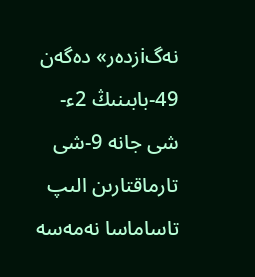نەگiزدەر» دەگەن 49-بابىنىڭ 2ء-شى جانە 9-شى تارماقتارىن الىپ تاساماسا نەمەسە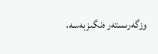وزگەرىستەر ەنگىزبەسە،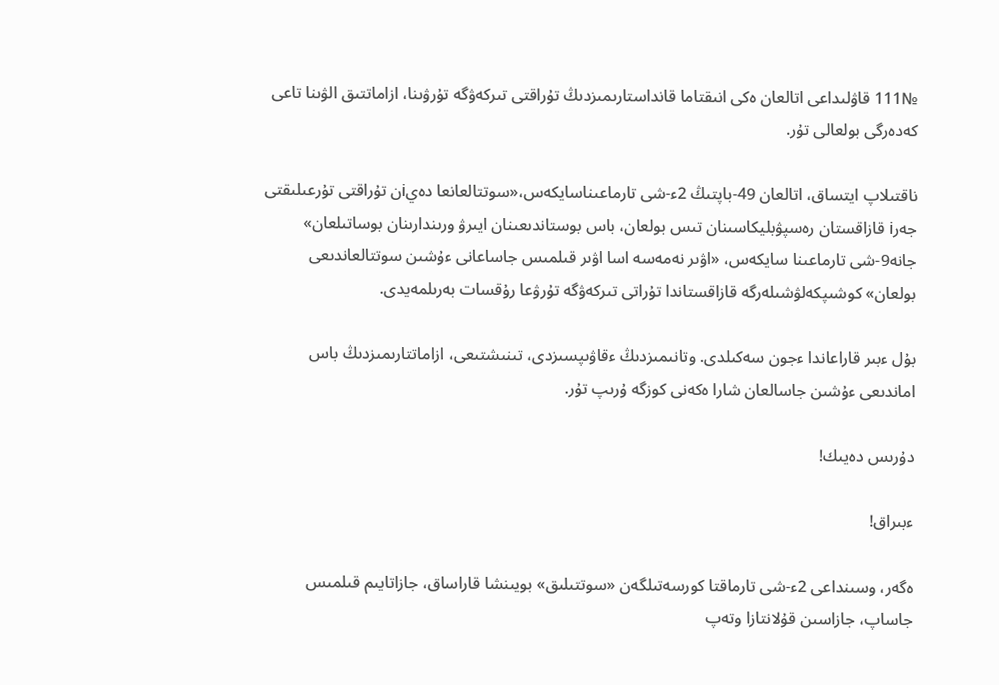№111 قاۋلىداعى اتالعان ەكى انىقتاما قانداستارىمىزدىڭ تۇراقتى تىركەۋگە تۇرۋىنا، ازاماتتىق الۋىنا تاعى كەدەرگى بولعالى تۇر.

ناقتىلاپ ايتساق، اتالعان 49-باپتىڭ 2ء-شى تارماعىناسايكەس،«سوتتالعانعا دەيiن تۇراقتى تۇرعىلىقتى جەرi قازاقستان رەسپۋبليكاسىنان تىس بولعان، باس بوستاندىعىنان ايىرۋ ورىندارىنان بوساتىلعان» جانە9-شى تارماعىنا سايكەس، «اۋىر نەمەسە اسا اۋىر قىلمىس جاساعانى ءۇشىن سوتتالعاندىعى بولعان» كوشىپكەلۋشىلەرگە قازاقستاندا تۇراتى تىركەۋگە تۇرۋعا رۇقسات بەرىلمەيدى.

بۇل ءبىر قاراعاندا ءجون سەكىلدى. وتانىمىزدىڭ ءقاۋىپسىزدى، تىنىشتىعى، ازاماتتارىمىزدىڭ باس اماندىعى ءۇشىن جاسالعان شارا ەكەنى كوزگە ۇرىپ تۇر.

دۇرىس دەيىك!

ءبىراق!

ەگەر، وسىنداعى 2ء-شى تارماقتا كورسەتىلگەن «سوتتىلىق» بويىنشا قاراساق، جازاتايىم قىلمىس جاساپ، جازاسىن قۇلانتازا وتەپ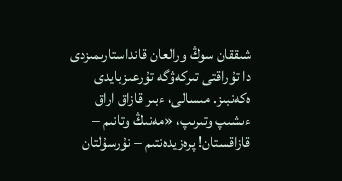شىققان سوڭ ورالعان قانداستارىمىزدى دا تۇراقتى تىركەۋگە تۇرعىزبايدى ەكەنبىز. مىسالى، ءبىر قازاق اراق ءىشىپ وتىرىپ، «مەنىڭ وتانىم – قازاقستان! پرەزيدەنتىم – نۇرسۇلتان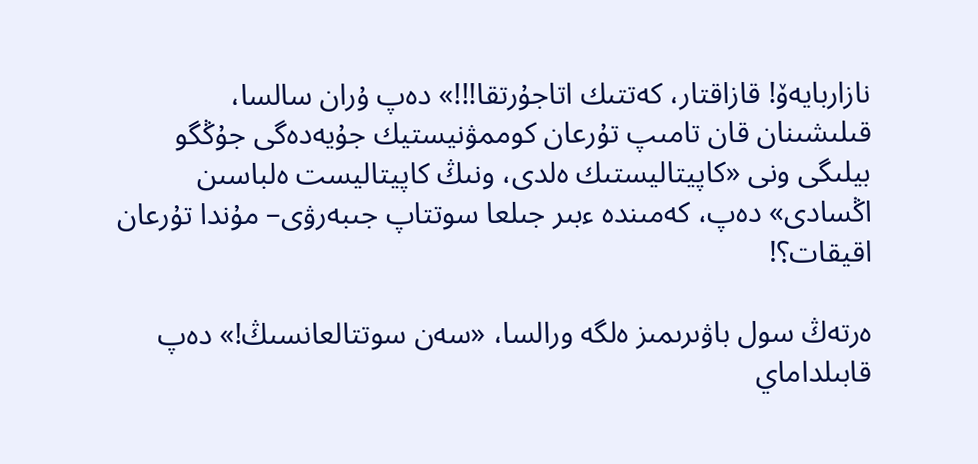نازاربايەۆ! قازاقتار، كەتتىك اتاجۇرتقا!!!» دەپ ۇران سالسا، قىلىشىنان قان تامىپ تۇرعان كوممۋنيستيك جۇيەدەگى جۇڭگو بيلىگى ونى «كاپيتاليستىك ەلدى، ونىڭ كاپيتاليست ەلباسىن اڭسادى» دەپ، كەمىندە ءبىر جىلعا سوتتاپ جىبەرۋى– مۇندا تۇرعان اقيقات؟!

ەرتەڭ سول باۋىرىمىز ەلگە ورالسا، «سەن سوتتالعانسىڭ!» دەپ قابىلداماي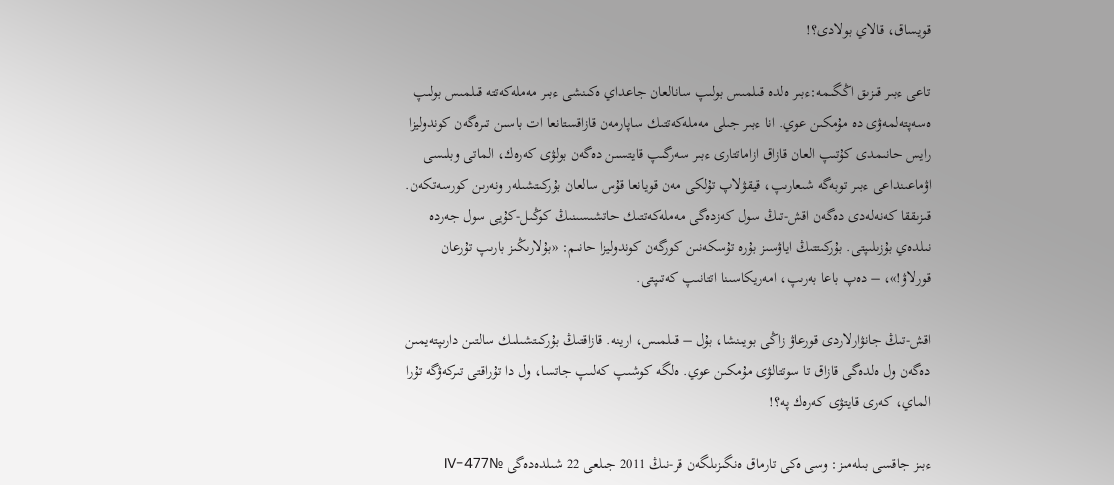قويساق، قالاي بولادى؟!

تاعى ءبىر قىزىق اڭگىمە:ءبىر ەلدە قىلمىس بولىپ سانالعان جاعداي ەكىنشى ءبىر مەملەكەتتە قىلمىس بولىپ ەسەپتەلمەۋى دە مۇمكىن عوي. انا ءبىر جىلى مەملەكەتتىك ساپارمەن قازاقستانعا ات باسىن تىرەگەن كوندوليزا رايس حانىمدى كۇتىپ العان قازاق ازاماتتارى ءبىر سەرگىپ قايتسىن دەگەن بولۋى كەرەك، الماتى وبلىسى اۋماعىنداعى ءبىر توبەگە شىعارىپ، قيقۋلاپ تۇلكى مەن قويانعا قۇس سالعان بۇركىتشىلەر ونەرىن كورسەتكەن. قىزىققا كەنەلەدى دەگەن اقش-تىڭ سول كەزدەگى مەملەكەتتىك حاتشىسىنىڭ كوڭىل-كۇيى سول جەردە نىلدەي بۇزىلىپتى. بۇركىتتىڭ اياۋسىز بۇرە تۇسكەنىن كورگەن كوندوليزا حانىم: «بۇلارىڭىز بارىپ تۇرعان قورلاۋ!»، – دەپ باعا بەرىپ، امەريكاسىنا اتتانىپ كەتىپتى.

اقش-تىڭ جانۋارلاردى قورعاۋ زاڭى بويىنشا، بۇل – قىلمىس، ارينە. قازاقتىڭ بۇركىتشىلىك سالتىن دارىپتەيمىن دەگەن ول ەلدەگى قازاق تا سوتتالۋى مۇمكىن عوي. ەلگە كوشىپ كەلىپ جاتسا، ول دا تۇراقتى تىركەۋگە تۇرا الماي، كەرى قايتۋى كەرەك پە؟!

ءبىز جاقسى بىلەمىز: وسى ەكى تارماق ەنگىزىلگەن قر-نىڭ 2011 جىلعى 22 شىلدەدەگى №477-IV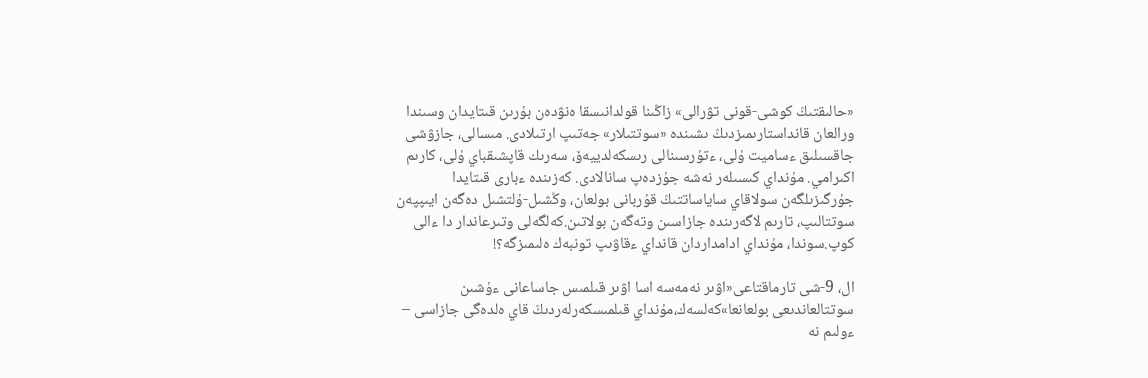«حالىقتىڭ كوشى-قونى تۋرالى» زاڭىنا قولدانىسقا ەنۋدەن بۇرىن قىتايدان وسىندا ورالعان قانداستارىمىزدىڭ ىشىندە «سوتتىلار» جەتىپ ارتىلادى. مىسالى، جازۋشى جاقسىلىق ءساميت ۇلى، ءتۇرسىنالى رىسكەلدييەۆ، سەرىك قاپشىقباي ۇلى، كارىم اكىرامي. مۇنداي كىسىلەر نەشە جۇزدەپ سانالادى. كەزىندە ءبارى قىتايدا جۇرگىزىلگەن سولاقاي ساياساتتىڭ قۇربانى بولعان، وڭشىل-ۇلتشىل دەگەن ايىپپەن سوتتالىپ، تارىم لاگەرىندە جازاسىن وتەگەن بولاتىن.كەلگەلى وتىرعاندار دا ءالى كوپ.سوندا، مۇنداي ادامداردان قانداي ءقاۋىپ تونبەك ەلىمىزگە؟!

ال، 9-شى تارماقتاعى«اۋىر نەمەسە اسا اۋىر قىلمىس جاساعانى ءۇشىن سوتتالعاندىعى بولعانعا»كەلسەك،مۇنداي قىلمىسكەرلەردىڭ قاي ەلدەگى جازاسى – ءولىم نە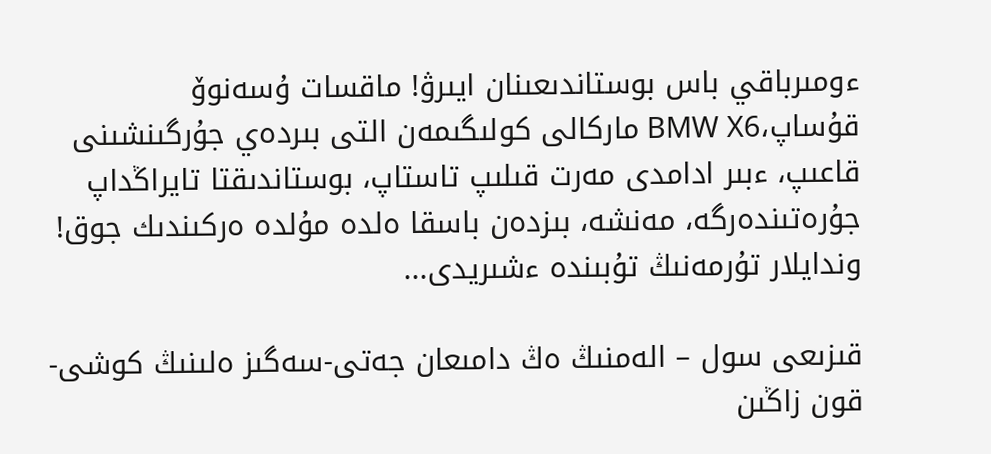ءومىرباقي باس بوستاندىعىنان ايىرۋ! ماقسات ۇسەنوۆ قۇساپ،BMW X6 ماركالى كولىگىمەن التى بىردەي جۇرگىنشىنى قاعىپ، ءبىر ادامدى مەرت قىلىپ تاستاپ، بوستاندىقتا تايراڭداپ جۇرەتىندەرگە، مەنشە، بىزدەن باسقا ەلدە مۇلدە ەركىندىك جوق! وندايلار تۇرمەنىڭ تۇبىندە ءشىريدى...

قىزىعى سول – الەمنىڭ ەڭ دامىعان جەتى-سەگىز ەلىنىڭ كوشى-قون زاڭىن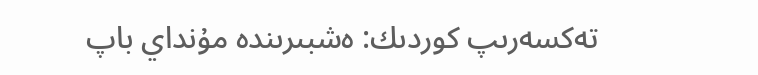تەكسەرىپ كوردىك: ەشبىرىندە مۇنداي باپ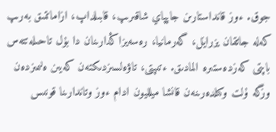جوق. ءوز قانداستارىن جاپپاي شاقىرىپ، قابىلداپ، ازاماتتىق بەرىپ كەلە جاتقان يزرا́يل، گەرمانيا، رەسەيزاڭدارىنان دا بۇل تاحىلەتتەس باپتى كەزدەستىرە المادىق. ءتىپتى، تاۋەلسىزدىكتەن كەيىن ەلىمىزدەن وزگە ۇلت وكىلدەرىنەن قانشا ميلليون ادام ءوز وتاندارىنا قونىس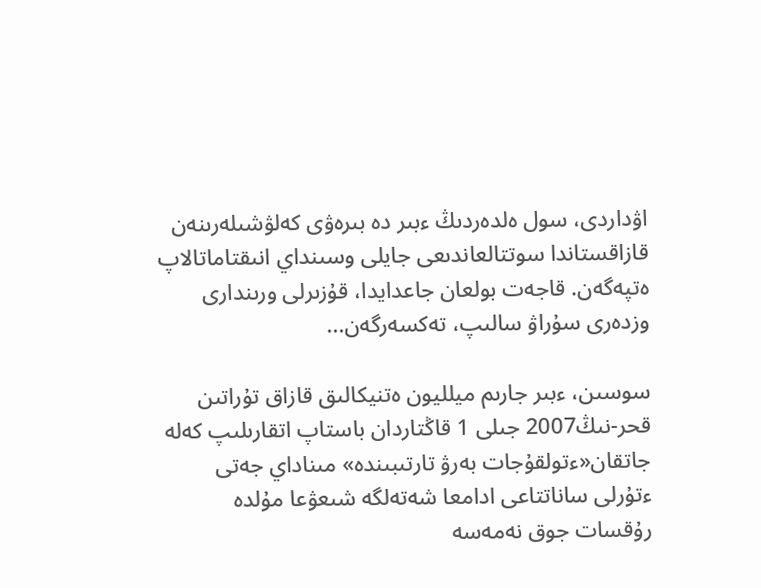اۋداردى، سول ەلدەردىڭ ءبىر دە بىرەۋى كەلۋشىلەرىنەن قازاقستاندا سوتتالعاندىعى جايلى وسىنداي انىقتاماتالاپ ەتپەگەن. قاجەت بولعان جاعدايدا، قۇزىرلى ورىندارى وزدەرى سۇراۋ سالىپ، تەكسەرگەن...

سوسىن، ءبىر جارىم ميلليون ەتنيكالىق قازاق تۇراتىن قحر-نىڭ2007 جىلى 1 قاڭتاردان باستاپ اتقارىلىپ كەلە جاتقان«ءتولقۇجات بەرۋ تارتىبىندە» مىناداي جەتى ءتۇرلى ساناتتاعى ادامعا شەتەلگە شىعۋعا مۇلدە رۇقسات جوق نەمەسە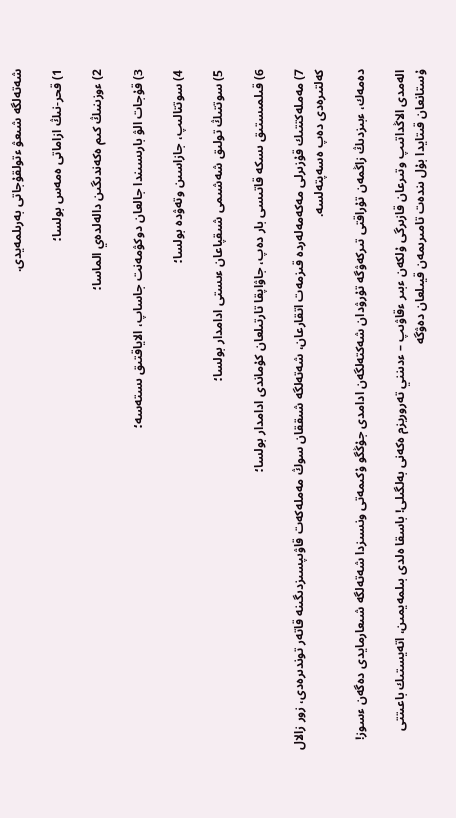شەتەلگە شىعۋ ءتولقۇجاتى بەرىلمەيدى.

1) قحر-نىڭ ازاماتى ەمەس بولسا؛

2) ءوزىنىڭ كىم ەكەندىگىن دالەلدەي الماسا؛

3) قۇجات الۋ بارىسىندا جالعان دوكۋمەنت جاساپ، الاياقتىق ىستەسە؛

4) سوتتالىپ، جازاسىن وتەۋدە بولسا؛

5) سوتتىڭ تولىق شەشىمى شىقپاعان ءىستى ادامدار بولسا؛

6) قىلمىستىق ىسكە قاتىسى بار دەپ، جاۋاپقا تارتىلعان كۇماندى ادامدار بولسا؛

7) مەملەكتتىك قۇزىرلى مەكەمەلەردە قىزمەت اتقارعان، شەتەلگە شىققان سوڭ مەملەكەت قاۋىپسىزدىگىنە قاتەر توندىرەدى، زور زالال كەلتىرەدى دەپ ەسەپتەلسە.

دەمەك، ءبىزدىڭ زاڭمەن تۇراقتى تىركەۋگە تۇرۋدان شەكتەلگەن ادامدى جۇڭگو ۇكىمەتى ونسىزدا شەتەلگە شىعارمايدى دەگەن ءسوز!

الەمدى الاڭداتىپ وتىرعان قازىرگى ۇلكەن ءبىر ءقاۋىپ – ءدىنني تەروريزم ەكەنى بەلگىلى! باسقا ەلدى بىلمەيمىن، اتەيستىك باعىتتى ۇستانعان قىتايدا بۇل ىندەت تامىرىمەن قيىلعان دەۋگە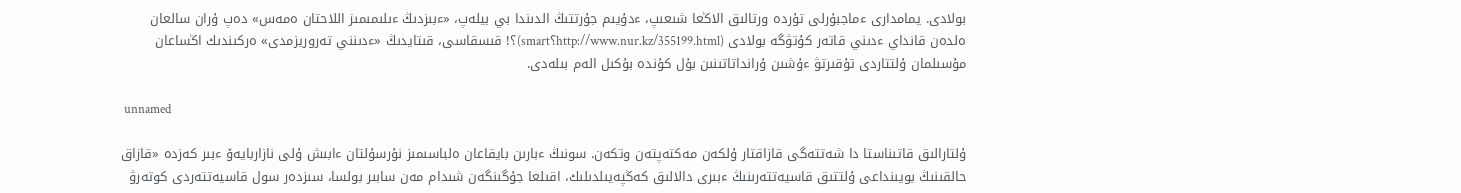بولادى. يمامدارى ءماجبۇرلى تۇردە ورتالىق الاڭعا شىعىپ، ءدۇيىم جۇرتتىڭ الدىندا بي بيلەپ، «ءبىزدىڭ ءىلىمىمىز اللاحتان ەمەس» دەپ ۇران سالعان ەلدەن قانداي ءدىني قاتەر كۇتۋگە بولادى (http://www.nur.kz/355199.html؟smart)؟! قىسقاسى، قىتايدىڭ «ءدىنني تەروريزمدى» ەركىندىك اڭساعان مۇسىلمان ۇلتتاردى تۇقىرتۋ ءۇشىن ۇرانداتاتىنىن بۇل كۇندە بۇكىل الەم بىلەدى.

 unnamed

ۇلتارالىق قاتىناستا دا شەتتەگى قازاقتار ۇلكەن مەكتەپتەن وتكەن. سونىڭ ءبارىن بايقاعان ەلباسىمىز نۇرسۇلتان ءابىش ۇلى نازاربايەۆ ءبىر كەزدە «قازاق حالقىنىڭ بويىنداعى ۇلتتىق قاسيەتتەرىنىڭ ءبىرى دالالىق كەڭپەيىلدىلىك، اقىلعا جۇگىنگەن شىدام مەن سابىر بولسا، سىزدەر سول قاسيەتتەردى كوتەرۋ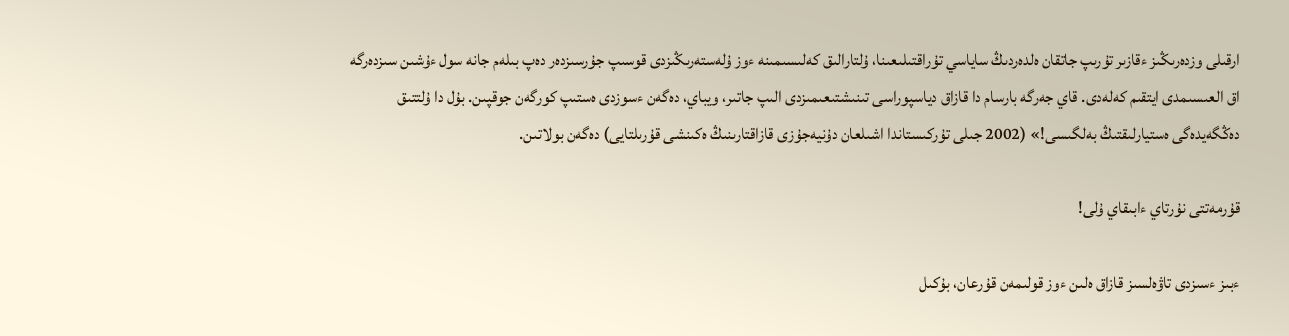ارقىلى وزدەرىڭىز ءقازىر تۇرىپ جاتقان ەلدەردىڭ ساياسي تۇراقتىلىعىنا، ۇلتارالىق كەلىسىمىنە ءوز ۇلەستەرىڭىزدى قوسىپ جۇرسىزدەر دەپ بىلەم جانە سول ءۇشىن سىزدەرگە اق العىسىمدى ايتقىم كەلەدى. قاي جەرگە بارسام دا قازاق دياسپوراسى تىنىشتىعىمىزدى الىپ جاتىر، ويباي، دەگەن ءسوزدى ەستىپ كورگەن جوقپىن. بۇل دا ۇلتتىق دەڭگەيدەگى ەستيارلىقتىڭ بەلگىسى!» (2002 جىلى تۇركىستاندا اشىلعان دۇنيەجۇزى قازاقتارىنىڭ ەكىنشى قۇرىلتايى) دەگەن بولاتىن.

قۇرمەتتى نۇرتاي ءابىقاي ۇلى!

ءبىز ءسىزدى تاۋەلسىز قازاق ەلىن ءوز قولىمەن قۇرعان، بۇكىل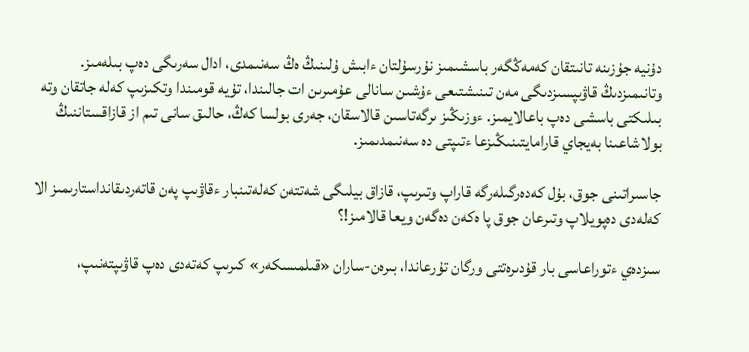دۇنيە جۇزىنە تانىتقان كەمەڭگەر باسشىمىز نۇرسۇلتان ءابىش ۇلىنىڭ ەڭ سەنىمدى، ادال سەرىگى دەپ بىلەمىز. وتانىمىزدىڭ قاۋىپسىزدىگى مەن تىنىشتىعى ءۇشىن سانالى عۇمىرىن ات جالىندا، تۇيە قومىندا وتكىزىپ كەلە جاتقان وتە بىلىكتى باسشى دەپ باعالايمىز. ءوزىڭىز ىرگەتاسىن قالاسقان، جەرى بولسا كەڭ، حالىق سانى تىم از قازاقستاننىڭ بولاشاعىنا بەيجاي قارامايتىنىڭىزعا ءتىپتى دە سەنىمدىمىز.

جاسىراتىنى جوق، بۇل كەدەرگىلەرگە قاراپ وتىرىپ، قازاق بيلىگى شەتتەن كەلەتىنبار ءقاۋىپ پەن قاتەردىقانداستارىمىز الا كەلەدى دەپويلاپ وتىرعان جوق پا ەكەن دەگەن ويعا قالامىز!؟

سىزدەي ءتوراعاسى بار قۇدىرەتتى ورگان تۇرعاندا، بىرەن-ساران «قىلمىسكەر» كىرىپ كەتەدى دەپ قاۋىپتەنىپ،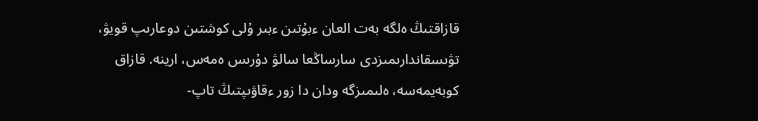قازاقتىڭ ەلگە بەت العان ءبۇتىن ءبىر ۇلى كوشتىن دوعارىپ قويۋ، تۋىسقاندارىمىزدى سارساڭعا سالۋ دۇرىس ەمەس، ارينە. قازاق كوبەيمەسە، ەلىمىزگە ودان دا زور ءقاۋىپتىڭ تاپ-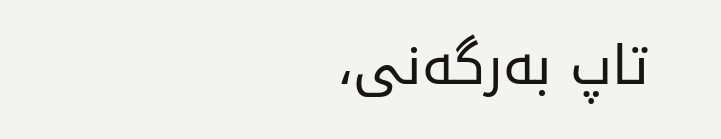تاپ بەرگەنى،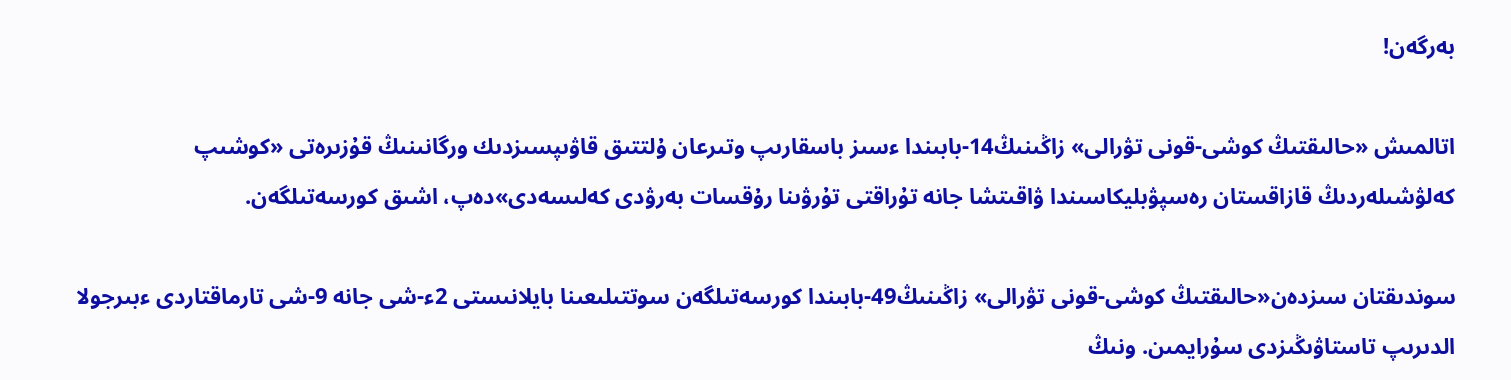بەرگەن!

اتالمىش «حالىقتىڭ كوشى-قونى تۋرالى» زاڭىنىڭ14-بابىندا ءسىز باسقارىپ وتىرعان ۇلتتىق قاۋىپسىزدىك ورگانىنىڭ قۇزىرەتى «كوشىپ كەلۋشىلەردىڭ قازاقستان رەسپۋبليكاسىندا ۋاقىتشا جانە تۇراقتى تۇرۋىنا رۇقسات بەرۋدى كەلىسەدى»دەپ، اشىق كورسەتىلگەن.

سوندىقتان سىزدەن«حالىقتىڭ كوشى-قونى تۋرالى» زاڭىنىڭ49-بابىندا كورسەتىلگەن سوتتىلىعىنا بايلانىستى 2ء-شى جانە 9-شى تارماقتاردى ءبىرجولا الدىرىپ تاستاۋىڭىزدى سۇرايمىن. ونىڭ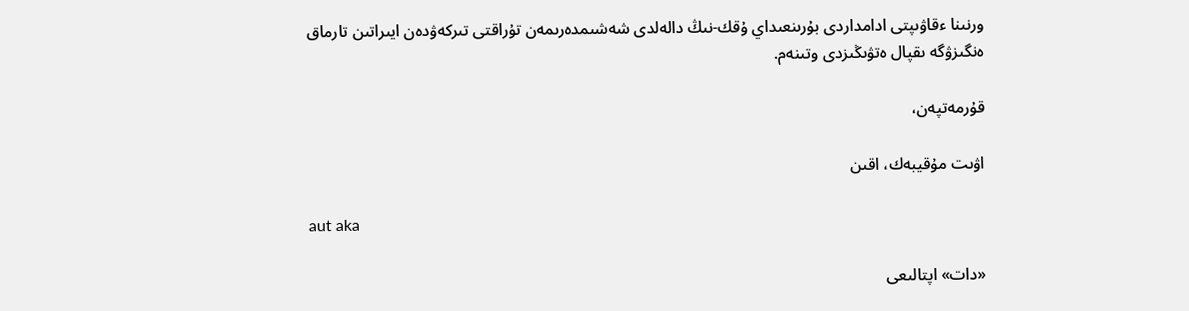ورنىنا ءقاۋىپتى ادامداردى بۇرىنعىداي ۇقك-نىڭ دالەلدى شەشىمدەرىمەن تۇراقتى تىركەۋدەن ايىراتىن تارماق ەنگىزۋگە ىقپال ەتۋىڭىزدى وتىنەم.

قۇرمەتپەن،

اۋىت مۇقيبەك، اقىن

aut aka

«دات» اپتالىعى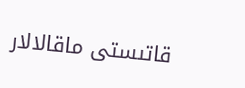قاتىستى ماقالالار